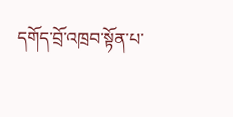དགོད་བྲོ་འཁྲབ་སྟོན་པ་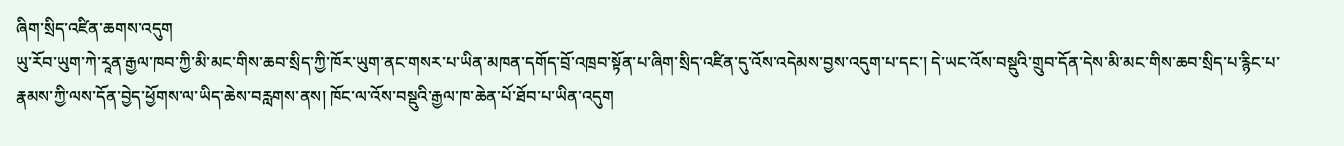ཞིག་སྲིད་འཛིན་ཆགས་འདུག
ཡུ་རོབ་ཡུག་ཀེ་རཱན་རྒྱལ་ཁབ་ཀྱི་མི་མང་གིས་ཆབ་སྲིད་ཀྱི་ཁོར་ཡུག་ནང་གསར་པ་ཡིན་མཁན་དགོད་བྲོ་འཁྲབ་སྟོན་པ་ཞིག་སྲིད་འཛིན་དུ་འོས་འདེམས་བྱས་འདུག་པ་དང་། དེ་ཡང་འོས་བསྡུའི་གྲུབ་དོན་དེས་མི་མང་གིས་ཆབ་སྲིད་པ་རྙིང་པ་རྣམས་ཀྱི་ལས་དོན་བྱེད་ཕྱོགས་ལ་ཡིད་ཆེས་བརླགས་ནས། ཁོང་ལ་འོས་བསྡུའི་རྒྱལ་ཁ་ཆེན་པོ་ཐོབ་པ་ཡིན་འདུག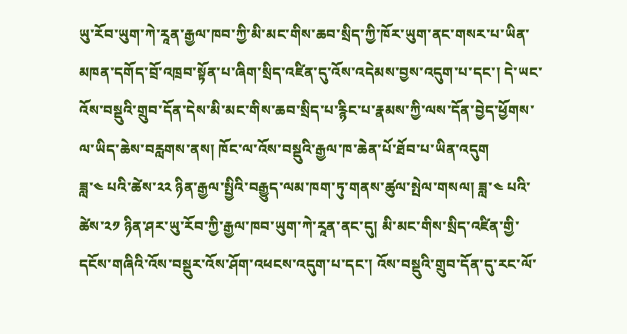ཡུ་རོབ་ཡུག་ཀེ་རཱན་རྒྱལ་ཁབ་ཀྱི་མི་མང་གིས་ཆབ་སྲིད་ཀྱི་ཁོར་ཡུག་ནང་གསར་པ་ཡིན་མཁན་དགོད་བྲོ་འཁྲབ་སྟོན་པ་ཞིག་སྲིད་འཛིན་དུ་འོས་འདེམས་བྱས་འདུག་པ་དང་། དེ་ཡང་འོས་བསྡུའི་གྲུབ་དོན་དེས་མི་མང་གིས་ཆབ་སྲིད་པ་རྙིང་པ་རྣམས་ཀྱི་ལས་དོན་བྱེད་ཕྱོགས་ལ་ཡིད་ཆེས་བརླགས་ནས། ཁོང་ལ་འོས་བསྡུའི་རྒྱལ་ཁ་ཆེན་པོ་ཐོབ་པ་ཡིན་འདུག
ཟླ་༤ པའི་ཚེས་༢༢ ཉིན་རྒྱལ་སྤྱིའི་བརྒྱུད་ལམ་ཁག་ཏུ་གནས་ཚུལ་སྤེལ་གསལ། ཟླ་༤ པའི་ཚེས་༢༡ ཉིན་ཤར་ཡུ་རོབ་ཀྱི་རྒྱལ་ཁབ་ཡུག་ཀེ་རཱན་ནང་དུ། མི་མང་གིས་སྲིད་འཛིན་གྱི་དངོས་གཞིའི་འོས་བསྡུར་འོས་ཤོག་འཕངས་འདུག་པ་དང་། འོས་བསྡུའི་གྲུབ་དོན་དུ་རང་ལོ་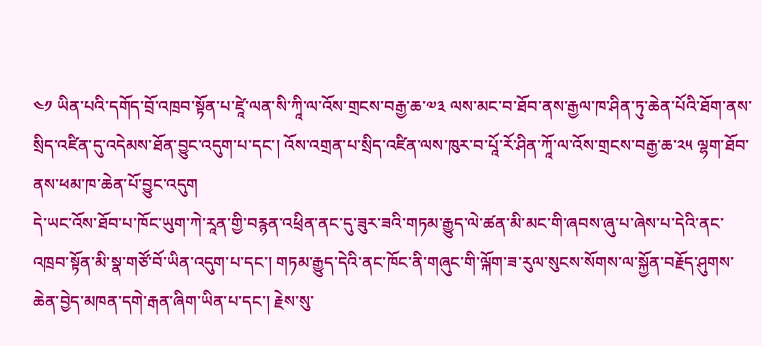༤༡ ཡིན་པའི་དགོད་བྲོ་འཁྲབ་སྟོན་པ་ཛཱེ་ལན་སི་ཀཱི་ལ་འོས་གྲངས་བརྒྱ་ཆ་༧༣ ལས་མང་བ་ཐོབ་ནས་རྒྱལ་ཁ་ཤིན་ཏུ་ཆེན་པོའི་ཐོག་ནས་སྲིད་འཛིན་དུ་འདེམས་ཐོན་བྱུང་འདུག་པ་དང་། འོས་འགྲན་པ་སྲིད་འཛིན་ལས་ཁུར་བ་པཱོ་རོ་ཤིན་ཀཱོ་ལ་འོས་གྲངས་བརྒྱ་ཆ་༢༥ ལྷག་ཐོབ་ནས་ཕམ་ཁ་ཆེན་པོ་བྱུང་འདུག
དེ་ཡང་འོས་ཐོབ་པ་ཁོང་ཡུག་ཀེ་རཱན་གྱི་བརྙན་འཕྲིན་ནང་དུ་ཟུར་ཟའི་གཏམ་རྒྱུད་ལེ་ཚན་མི་མང་གི་ཞབས་ཞུ་པ་ཞེས་པ་དེའི་ནང་འཁྲབ་སྟོན་མི་སྣ་གཙོ་བོ་ཡིན་འདུག་པ་དང་། གཏམ་རྒྱུད་དེའི་ནང་ཁོང་ནི་གཞུང་གི་ལྐོག་ཟ་རུལ་སུངས་སོགས་ལ་སྐྱོན་བརྗོད་ཤུགས་ཆེན་བྱེད་མཁན་དགེ་རྒན་ཞིག་ཡིན་པ་དང་། རྗེས་སུ་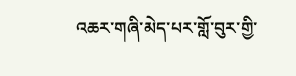འཆར་གཞི་མེད་པར་གློ་བུར་གྱི་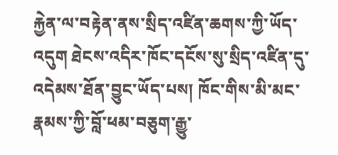རྐྱེན་ལ་བརྟེན་ནས་སྲིད་འཛིན་ཆགས་ཀྱི་ཡོད་འདུག ཐེངས་འདིར་ཁོང་དངོས་སུ་སྲིད་འཛིན་དུ་འདེམས་ཐོན་བྱུང་ཡོད་པས། ཁོང་གིས་མི་མང་རྣམས་ཀྱི་བློ་ཕམ་བཅུག་རྒྱུ་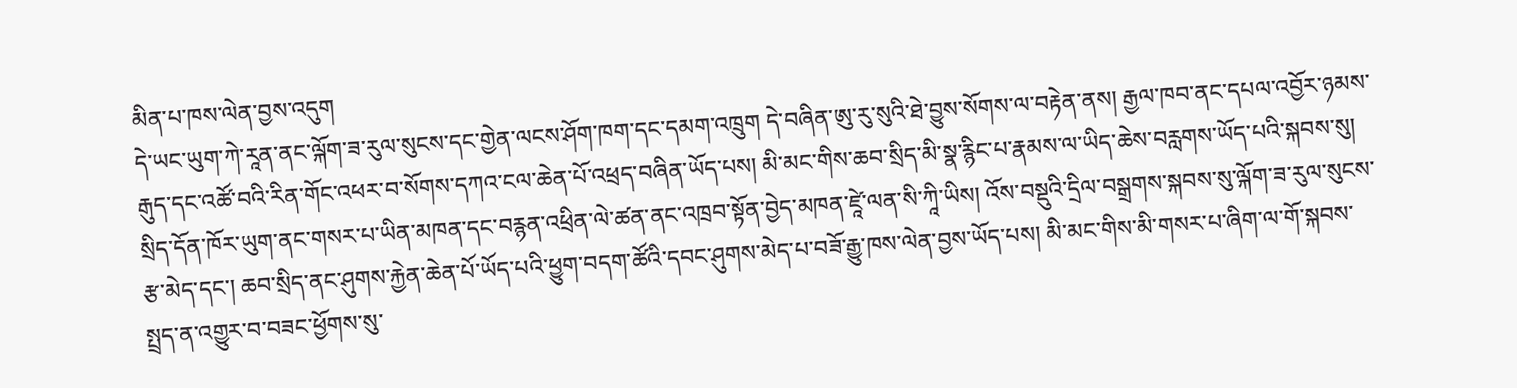མིན་པ་ཁས་ལེན་བྱས་འདུག
དེ་ཡང་ཡུག་ཀེ་རཱན་ནང་ལྐོག་ཟ་རུལ་སུངས་དང་གྱེན་ལངས་ཤོག་ཁག་དང་དམག་འཁྲུག དེ་བཞིན་ཨུ་རུ་སུའི་ཐེ་བྱུས་སོགས་ལ་བརྟེན་ནས། རྒྱལ་ཁབ་ནང་དཔལ་འབྱོར་ཉམས་རྒུད་དང་འཚོ་བའི་རིན་གོང་འཕར་བ་སོགས་དཀའ་ངལ་ཆེན་པོ་འཕྲད་བཞིན་ཡོད་པས། མི་མང་གིས་ཆབ་སྲིད་མི་སྣ་རྙིང་པ་རྣམས་ལ་ཡིད་ཆེས་བརླགས་ཡོད་པའི་སྐབས་སུ། སྲིད་དོན་ཁོར་ཡུག་ནང་གསར་པ་ཡིན་མཁན་དང་བརྙན་འཕྲིན་ལེ་ཚན་ནང་འཁྲབ་སྟོན་བྱེད་མཁན་ཛཱེ་ལན་སི་ཀཱི་ཡིས། འོས་བསྡུའི་དྲིལ་བསྒྲགས་སྐབས་སུ་ལྐོག་ཟ་རུལ་སུངས་རྩ་མེད་དང་། ཆབ་སྲིད་ནང་ཤུགས་རྐྱེན་ཆེན་པོ་ཡོད་པའི་ཕྱུག་བདག་ཚོའི་དབང་ཤུགས་མེད་པ་བཟོ་རྒྱུ་ཁས་ལེན་བྱས་ཡོད་པས། མི་མང་གིས་མི་གསར་པ་ཞིག་ལ་གོ་སྐབས་སྤྲད་ན་འགྱུར་བ་བཟང་ཕྱོགས་སུ་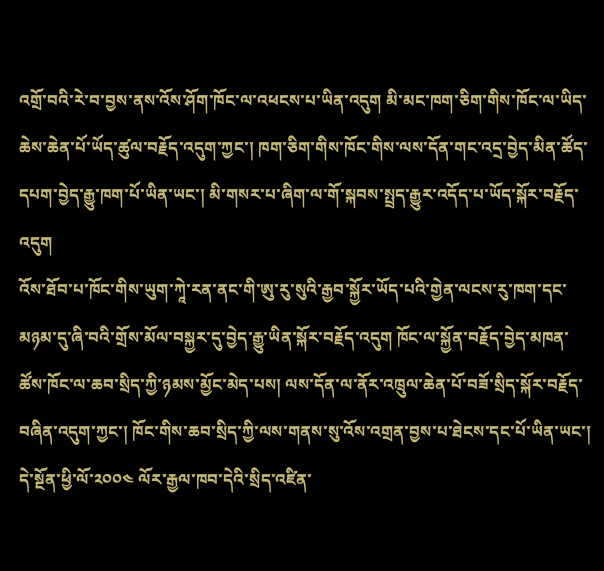འགྲོ་བའི་རེ་བ་བྱས་ནས་འོས་ཤོག་ཁོང་ལ་འཕངས་པ་ཡིན་འདུག མི་མང་ཁག་ཅིག་གིས་ཁོང་ལ་ཡིད་ཆེས་ཆེན་པོ་ཡོད་ཚུལ་བརྗོད་འདུག་ཀྱང་། ཁག་ཅིག་གིས་ཁོང་གིས་ལས་དོན་གང་འདྲ་བྱེད་མིན་ཚོད་དཔག་བྱེད་རྒྱུ་ཁག་པོ་ཡིན་ཡང་། མི་གསར་པ་ཞིག་ལ་གོ་སྐབས་སྤྲད་རྒྱུར་འདོད་པ་ཡོད་སྐོར་བརྗོད་འདུག
འོས་ཐོབ་པ་ཁོང་གིས་ཡུག་ཀཱེ་རན་ནང་གི་ཨུ་རུ་སུའི་རྒྱབ་སྐྱོར་ཡོད་པའི་གྱེན་ལངས་རུ་ཁག་དང་མཉམ་དུ་ཞི་བའི་གྲོས་མོལ་བསྐྱར་དུ་བྱེད་རྒྱུ་ཡིན་སྐོར་བརྗོད་འདུག ཁོང་ལ་སྐྱོན་བརྗོད་བྱེད་མཁན་ཚོས་ཁོང་ལ་ཆབ་སྲིད་ཀྱི་ཉམས་མྱོང་མེད་པས། ལས་དོན་ལ་ནོར་འཁྲུལ་ཆེན་པོ་བཟོ་སྲིད་སྐོར་བརྗོད་བཞིན་འདུག་ཀྱང་། ཁོང་གིས་ཆབ་སྲིད་ཀྱི་ལས་གནས་སུ་འོས་འགྲན་བྱས་པ་ཐེངས་དང་པོ་ཡིན་ཡང་། དེ་སྔོན་ཕྱི་ལོ་༢༠༠༤ ལོར་རྒྱལ་ཁབ་དེའི་སྲིད་འཛིན་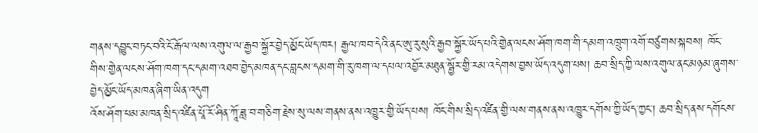གནས་དབྱུང་བཏང་བའི་ངོ་རྒོལ་ལས་འགུལ་ལ་རྒྱབ་སྐྱོར་བྱེད་མྱོང་ཡོད་ཁར། རྒྱལ་ཁབ་དེའི་ནང་ཨུ་རུ་སུའི་རྒྱབ་སྐྱོར་ཡོད་པའི་གྱེན་ལངས་ཤོག་ཁག་གི་དམག་འཁྲུག་འགོ་བཙུགས་སྐབས། ཁོང་གིས་གྱེན་ལངས་ཤོག་ཁག་དང་དམག་འཐབ་བྱེད་མཁན་དང་བླངས་དམག་གི་རུ་ཁག་ལ་དཔལ་འབྱོར་མཐུན་སྦྱོར་གྱི་རམ་འདེགས་བྱས་ཡོད་འདུག་པས། ཆབ་སྲིད་ཀྱི་ལས་འགུལ་ནང་མཉམ་ཞུགས་བྱེད་མྱོང་ཡོད་མཁན་ཞིག་ཡིན་འདུག
འོས་ཤོག་ཕམ་མཁན་སྲིད་འཛིན་པཱོ་རོ་ཤིན་ཀཱོ་ཟླ་བ་གཅིག་རྗེས་སུ་ལས་གནས་ནས་འཁྱུར་གྱི་ཡོད་པས། ཁོང་གིས་སྲིད་འཛིན་གྱི་ལས་གནས་ནས་འཁྱུར་དགོས་ཀྱི་ཡོད་ཀྱང་། ཆབ་སྲིད་ནས་དགོངས་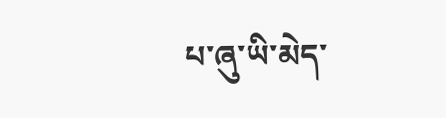པ་ཞུ་ཡི་མེད་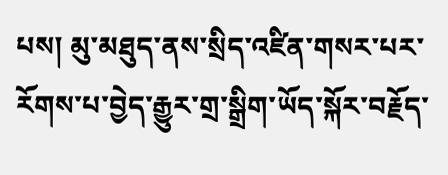པས། མུ་མཐུད་ནས་སྲིད་འཛིན་གསར་པར་རོགས་པ་བྱེད་རྒྱུར་གྲ་སྒྲིག་ཡོད་སྐོར་བརྗོད་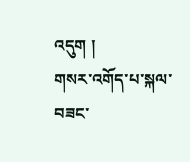འདུག །
གསར་འགོད་པ་སྐལ་བཟང་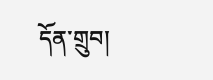དོན་གྲུབ།